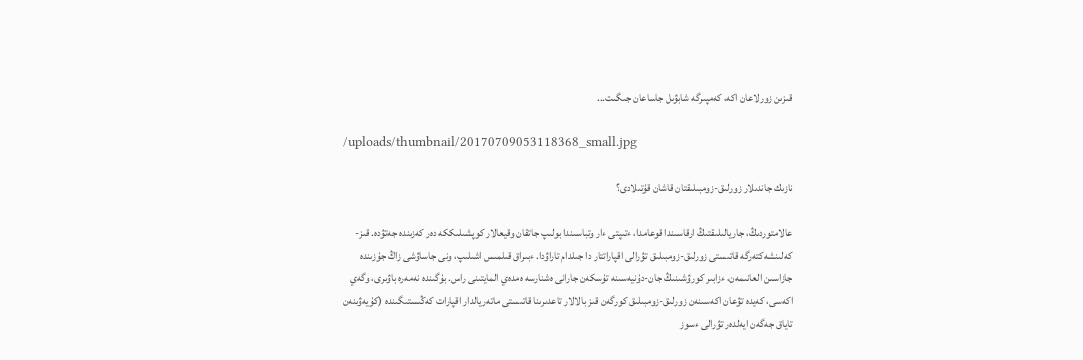قىزىن زورلاعان اكە، كەمپىرگە شابۋىل جاساعان جىگىت...

/uploads/thumbnail/20170709053118368_small.jpg

نازىك جاندىلار زورلىق-زومبىلىقتان قاشان قۇتىلادى؟

عالامتوردىڭ، جاريالىلىقتىڭ ارقاسىندا قوعامدا، ءتىپتى ءار وتباسىندا بولىپ جاتقان وقيعالار كوپشىلىككە دەر كەزىندە جەتۋدە. قىز-كەلىنشەكتەرگە قاتىستى زورلىق-زومبىلىق تۋرالى اقپاراتتار دا جىلدام تاراۋدا. ءبىراق قىلمىس اشىلىپ، ونى جاساۋشى زاڭ جۇزىندە جازاسىن العانىمەن، ءزابىر كورۋشىنىڭ جان-دۇنيەسىنە تۇسكەن جارانى ەشنارسە ەمدەي المايتىنى راس. بۇگىندە نەمەرە باۋىرى، وگەي اكەسى، كەيدە تۋعان اكەسىنەن زورلىق-زومبىلىق كورگەن قىز بالالار تاعدىرىنا قاتىستى ماتەريالدار اقپارات كەڭىستىگىندە (كۇيەۋىنەن تاياق جەگەن ايەلدەر تۋرالى ءسوز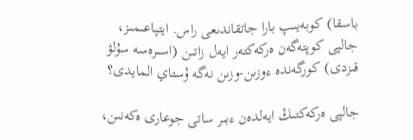باسقا) كوبەيىپ بارا جاتقاندىعى راس. ايتپاعىمىز، جالپى كوپتەگەن ەركەكتەر ايەل زاتىن (اسىرەسە سۇلۋ قىزدى) كورگەندە ءوزىن-وزىن نەگە ۇستاي المايدى؟

جالپى ەركەكتىڭ ايەلدەن ءبىر ساتى جوعارى ەكەنىن،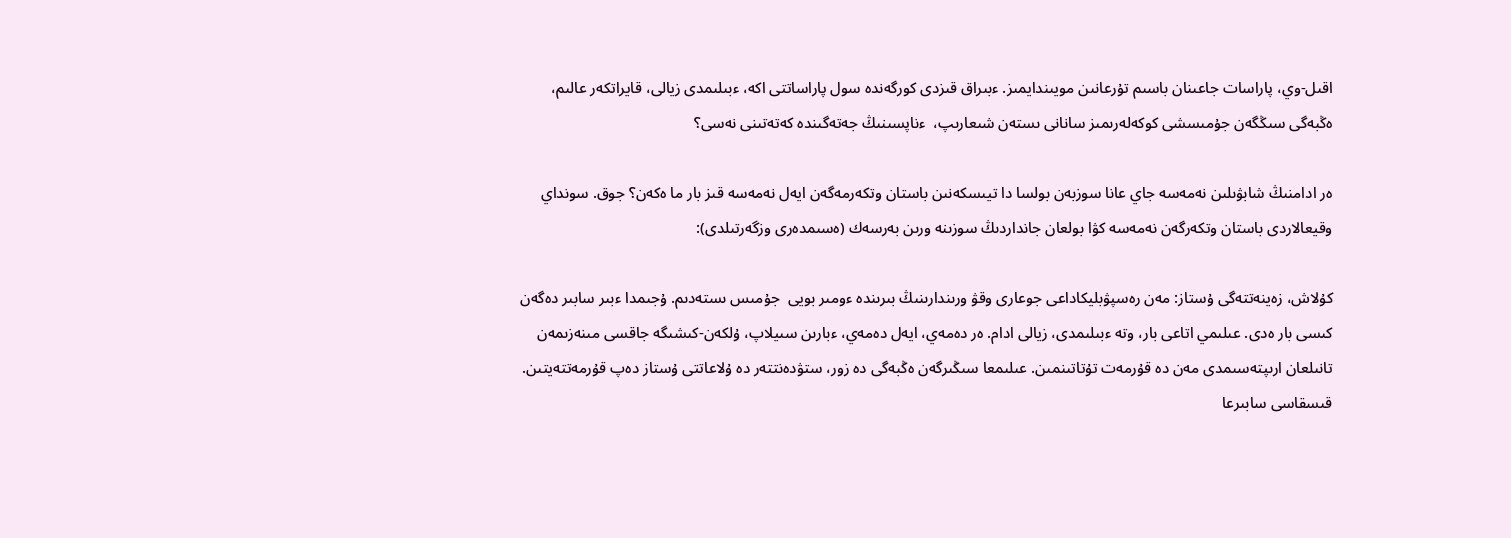اقىل-وي، پاراسات جاعىنان باسىم تۇرعانىن مويىندايمىز. ءبىراق قىزدى كورگەندە سول پاراساتتى اكە، ءبىلىمدى زيالى، قايراتكەر عالىم، ەڭبەگى سىڭگەن جۇمىسشى كوكەلەرىمىز سانانى ىستەن شىعارىپ،  ءناپسىنىڭ جەتەگىندە كەتەتىنى نەسى؟

ەر ادامنىڭ شابۋىلىن نەمەسە جاي عانا سوزبەن بولسا دا تيىسكەنىن باستان وتكەرمەگەن ايەل نەمەسە قىز بار ما ەكەن؟ جوق. سونداي وقيعالاردى باستان وتكەرگەن نەمەسە كۋا بولعان جانداردىڭ سوزىنە ورىن بەرسەك (ەسىمدەرى وزگەرتىلدى):

كۇلاش، زەينەتتەگى ۇستاز: مەن رەسپۋبليكاداعى جوعارى وقۋ ورىندارىنىڭ بىرىندە ءومىر بويى  جۇمىس ىستەدىم. ۇجىمدا ءبىر سابىر دەگەن كىسى بار ەدى. عىلىمي اتاعى بار، وتە ءبىلىمدى، زيالى ادام. ەر دەمەي، ايەل دەمەي، ءبارىن سىيلاپ، ۇلكەن-كىشىگە جاقسى مىنەزىمەن تانىلعان ارىپتەسىمدى مەن دە قۇرمەت تۇتاتىنمىن. عىلىمعا سىڭىرگەن ەڭبەگى دە زور، ستۋدەنتتەر دە ۇلاعاتتى ۇستاز دەپ قۇرمەتتەيتىن. قىسقاسى سابىرعا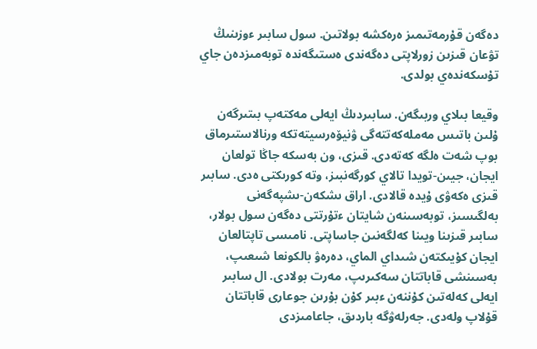دەگەن قۇرمەتىمىز ەرەكشە بولاتىن. سول سابىر ءوزىنىڭ تۋعان قىزىن زورلاپتى دەگەندى ەستىگەندە توبەمىزدەن جاي تۇسكەندەي بولدى.

وقيعا بىلاي وربىگەن. سابىردىڭ ايەلى مەكتەپ بىتىرگەن ۇلىن باتىس مەملەكەتتەگى ۋنيۆەرسيتەتكە ورنالاستىرماق بوپ شەت ەلگە كەتەدى. قىزى، ون بەسكە جاڭا تولعان ايجان، جيىن-تويدا تالاي كورگەنبىز، وتە كورىكتى ەدى. سابىر قىزى ەكەۋى ۇيدە قالادى. اراق ىشكەن-ىشپەگەنى بەلگىسىز، توبەسىنەن شايتان ءتۇرتتى دەگەن سول بولار، سابىر قىزىنا ويىنا كەلگەنىن جاساپتى. نامىسى تاپتالعان ايجان كۇيىكتەن شىداي الماي، دەرەۋ بالكونعا شىعىپ، بەسىنشى قاباتتان سەكىرىپ، مەرت بولادى. ال سابىر ايەلى كەلەتىن كۇننەن ءبىر كۇن بۇرىن جوعارى قاباتتان قۇلاپ ولەدى. جەرلەۋگە باردىق، جاعامىزدى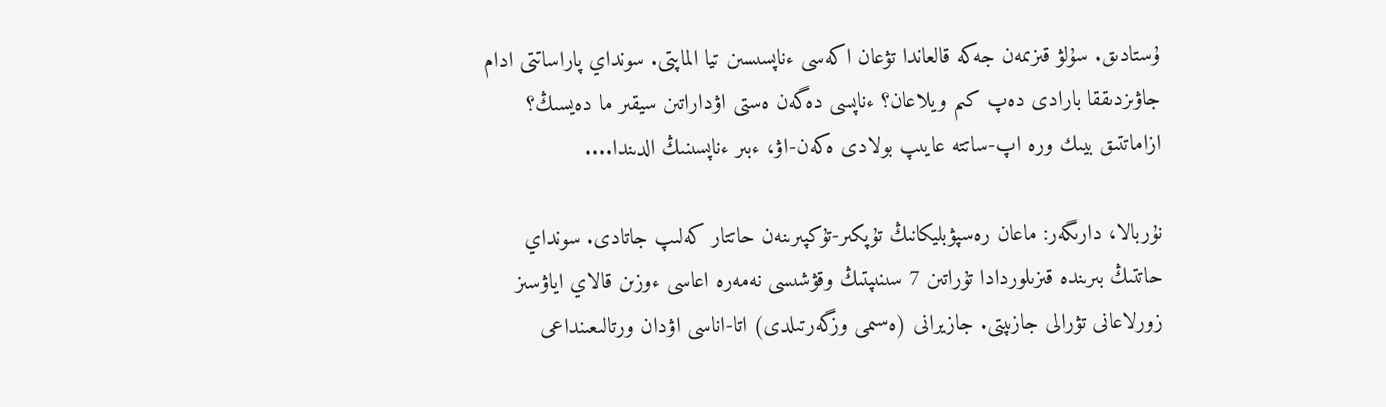ۇستادىق. سۇلۋ قىزىمەن جەكە قالعاندا تۋعان اكەسى ءناپسىسىن تيا الماپتى. سونداي پاراساتتى ادام جاۋىزدىققا بارادى دەپ كىم ويلاعان؟ ءناپسى دەگەن ەستى اۋداراتىن سيقىر ما دەيسىڭ؟ ازاماتتىق بيىك ورە اپ-ساتتە عايىپ بولادى ەكەن-اۋ، ءبىر ءناپسىنىڭ الدىندا....

نۇربالا، دارىگەر: ماعان رەسپۋبليكانىڭ تۇپكىر-تۇكپىرىنەن حاتتار كەلىپ جاتادى. سونداي حاتتىڭ بىرىندە قىزىلوردادا تۇراتىن 7 سىنىپتىڭ وقۋشىسى نەمەرە اعاسى ءوزىن قالاي اياۋسىز زورلاعانى تۋرالى جازىپتى. جازيرانى (ەسىمى وزگەرتىلدى) اتا-اناسى اۋدان ورتالىعىنداعى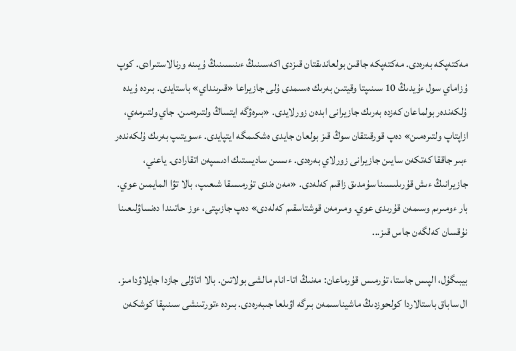مەكتەپكە بەرەدى. مەكتەپكە جاقىن بولعاندىقتان قىزدى اكەسىنىڭ ءىنىسىنىڭ ۇيىنە ورنالاستىرادى. كوپ ۇزاماي سول ءۇيدىڭ 10 سىنىپتا وقيتىن بەرىك ەسىمدى ۇلى جازيراعا «قىرىنداي» باستايدى. بىردە ۇيدە ۇلكەندەر بولماعان كەزدە بەرىك جازيرانى ابدەن زورلايدى. «بىرەۋگە ايتساڭ ولتىرەمىن. جاي ولتىرمەي، ازاپتاپ ولتىرەمىن» دەپ قورقىتقان سوڭ قىز بولعان جايدى ەشكىمگە ايتپايدى. ءسويتىپ بەرىك ۇلكەندەر ءبىر جاققا كەتكەن سايىن جازيرانى زورلاي بەرەدى. ءىسىن ساديستىك ادىسپەن اتقارادى. ياعني، جازيرانىڭ ءىش قۇرىلىسىنا سۇمدىق زاقىم كەلەدى. «مەن ەندى تۇرمىسقا شىعىپ، بالا تۋا المايمىن عوي. بار ءومىرىم وسىمەن قۇرىدى عوي. ومىرمەن قوشتاسقىم كەلەدى» دەپ جازىپتى، ءوز حاتىندا دەنساۋلىعىنا نۇقسان كەلگەن جاس قىز...

بيبىگۇل، الپىس جاستا، تۇرمىس قۇرماعان: مەنىڭ اتا-انام مالشى بولاتىن. بالا اتاۋلى جازدا جايلاۋدامىز. ال ساباق باستالاردا كولحوزدىڭ ماشيناسىمەن بىرگە اۋىلعا جىبەرەدى. بىردە ءتورتىنشى سىنىپقا كوشكەن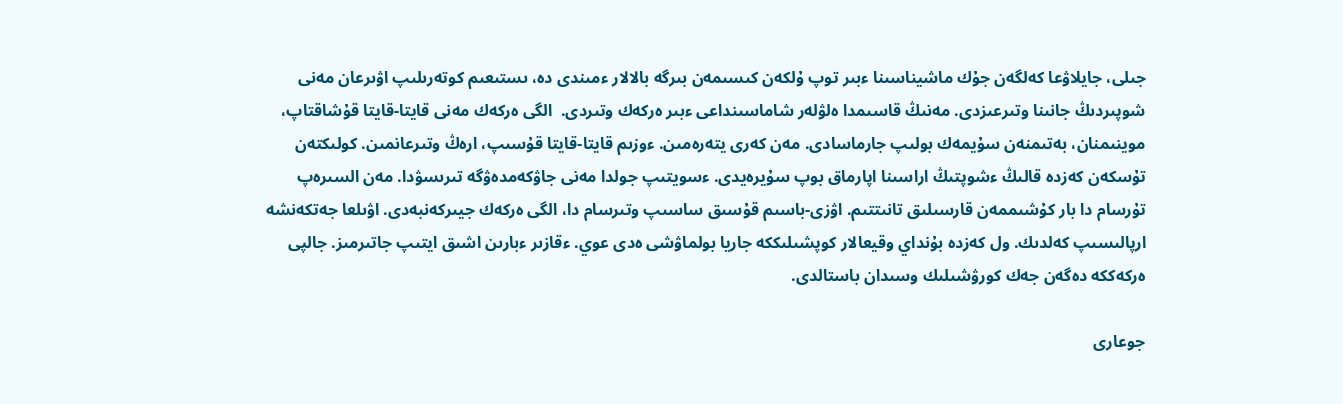جىلى، جايلاۋعا كەلگەن جۇك ماشيناسىنا ءبىر توپ ۇلكەن كىسىمەن بىرگە بالالار ءمىندى دە، ىستىعىم كوتەرىلىپ اۋىرعان مەنى شوپىردىڭ جانىنا وتىرعىزدى. مەنىڭ قاسىمدا ەلۋلەر شاماسىنداعى ءبىر ەركەك وتىردى.  الگى ەركەك مەنى قايتا-قايتا قۇشاقتاپ، موينىمنان، بەتىمنەن سۇيمەك بولىپ جارماسادى. مەن كەرى يتەرەمىن. ءوزىم قايتا-قايتا قۇسىپ، ارەڭ وتىرعانمىن. كولىكتەن تۇسكەن كەزدە قالىڭ ءشوپتىڭ اراسىنا اپارماق بوپ سۇيرەيدى. ءسويتىپ جولدا مەنى جاۋكەمدەۋگە تىرىسۋدا. مەن السىرەپ تۇرسام دا بار كۇشىممەن قارسىلىق تانىتتىم. اۋزى-باسىم قۇسىق ساسىپ وتىرسام دا، الگى ەركەك جيىركەنبەدى. اۋىلعا جەتكەنشە ارپالىسىپ كەلدىك. ول كەزدە بۇنداي وقيعالار كوپشىلىككە جاريا بولماۋشى ەدى عوي. ءقازىر ءبارىن اشىق ايتىپ جاتىرمىز. جالپى ەركەككە دەگەن جەك كورۋشىلىك وسىدان باستالدى.

جوعارى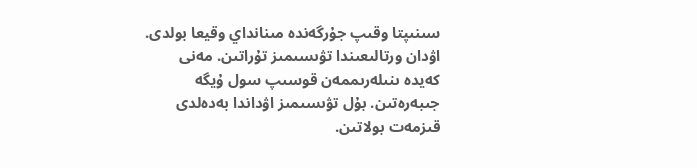سىنىپتا وقىپ جۇرگەندە مىنانداي وقيعا بولدى. اۋدان ورتالىعىندا تۋىسىمىز تۇراتىن. مەنى كەيدە ىنىلەرىممەن قوسىپ سول ۇيگە جىبەرەتىن. بۇل تۋىسىمىز اۋداندا بەدەلدى قىزمەت بولاتىن.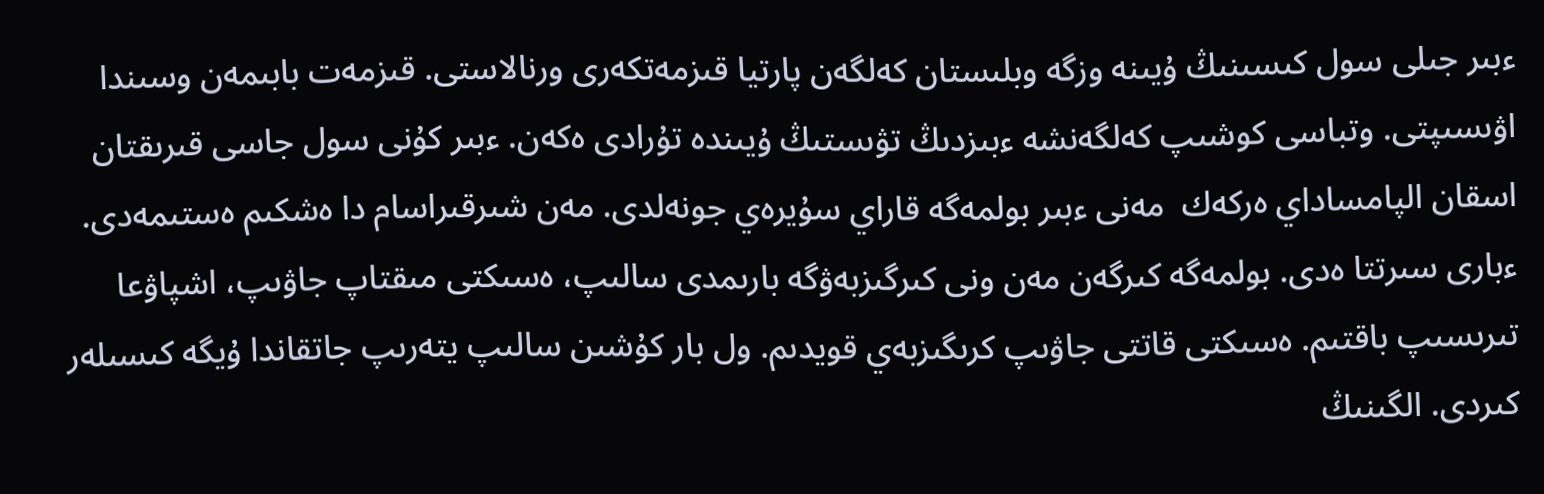ءبىر جىلى سول كىسىنىڭ ۇيىنە وزگە وبلىستان كەلگەن پارتيا قىزمەتكەرى ورنالاستى. قىزمەت بابىمەن وسىندا اۋىسىپتى. وتباسى كوشىپ كەلگەنشە ءبىزدىڭ تۋىستىڭ ۇيىندە تۇرادى ەكەن. ءبىر كۇنى سول جاسى قىرىقتان اسقان الپامساداي ەركەك  مەنى ءبىر بولمەگە قاراي سۇيرەي جونەلدى. مەن شىرقىراسام دا ەشكىم ەستىمەدى. ءبارى سىرتتا ەدى. بولمەگە كىرگەن مەن ونى كىرگىزبەۋگە بارىمدى سالىپ، ەسىكتى مىقتاپ جاۋىپ، اشپاۋعا تىرىسىپ باقتىم. ەسىكتى قاتتى جاۋىپ كرىگىزبەي قويدىم. ول بار كۇشىن سالىپ يتەرىپ جاتقاندا ۇيگە كىسىلەر كىردى. الگىنىڭ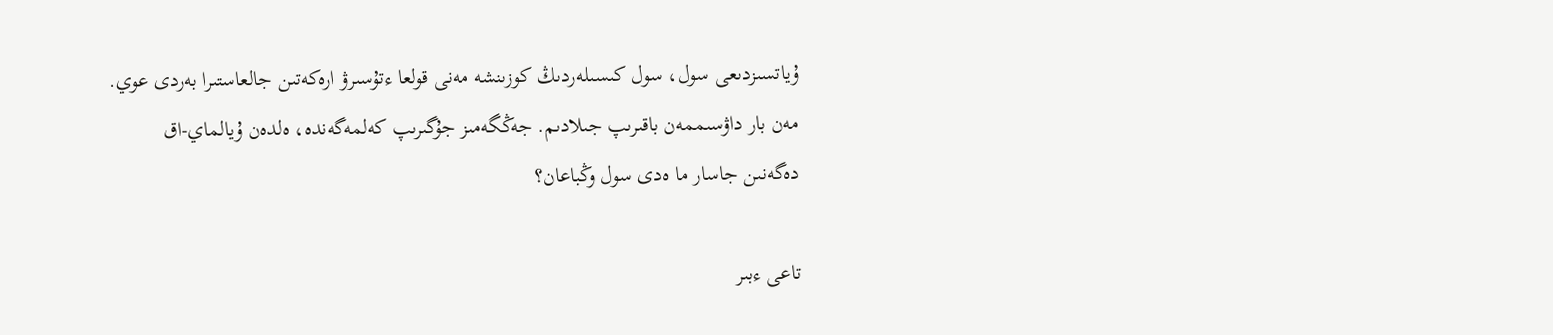ۇياتسىزدىعى سول، سول كىسىلەردىڭ كوزىنشە مەنى قولعا ءتۇسىرۋ ارەكەتىن جالعاستىرا بەردى عوي. مەن بار داۋسىممەن باقىرىپ جىلادىم. جەڭگەمىز جۇگىرىپ كەلمەگەندە، ەلدەن ۇيالماي-اق دەگەنىن جاسار ما ەدى سول وڭباعان؟

تاعى ءبىر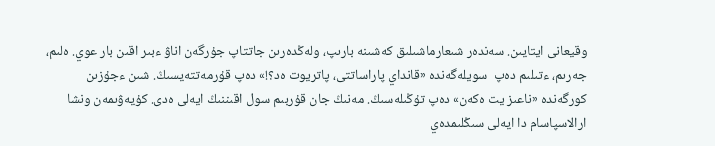وقيعانى ايتايىن. سەندەر شىعارماشىلىق كەشىنە بارىپ، ولەڭدەرىن جاتتاپ جۇرگەن اناۋ ءبىر اقىن بار عوي. ەلىم، جەرىم، ءتىلىم دەپ  سويلەگەندە «قانداي پاراساتتى، پاتريوت ەد؟!» دەپ قۇرمەتتەيسىڭ. شىن ءجۇزىن كورگەندە «ناعىز يت ەكەن» دەپ تۇڭىلەسىڭ. مەنىڭ جان قۇربىم سول اقىننىڭ ايەلى ەدى. كۇيەۋىمەن ونشا ارالاسپاسام دا ايەلى سىڭلىمدەي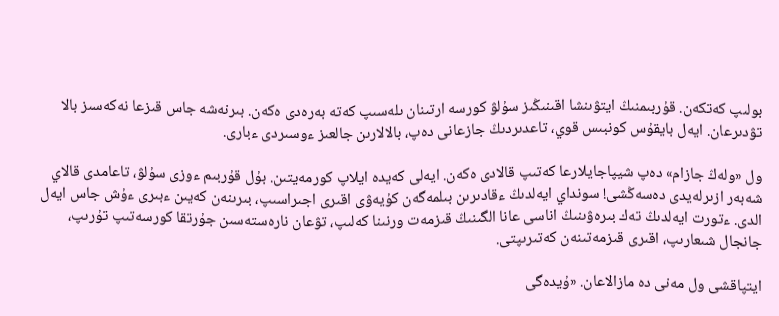بولىپ كەتكەن. قۇربىمنىڭ ايتۋىنشا اقىنىڭىز سۇلۋ كورسە ارتىنان ىلەسىپ كەتە بەرەدى ەكەن. بىرنەشە جاس قىزعا نەكەسىز بالا تۋدىرعان. ايەل بايقۇس كونبىس قوي، تاعدىردىڭ جازعانى دەپ، بالالارىن جالعىز ءوسىردى ءبارى.

ول «ولەڭ جازام» دەپ شيپاجايلارعا كەتىپ قالادى ەكەن. ايەلى كەيدە ايلاپ كورمەيتىن. بۇل قۇربىم ءوزى سۇلۋ، تاعامدى قالاي شەبەر ازىرلەيدى دەسەڭشى! سونداي ايەلدىڭ ءقادىرىن بىلمەگەن كۇيەۋى اقىرى اجىراسىپ، بىرىنەن كەيىن ءبىرى ءۇش جاس ايەل الدى. ءتورت ايەلدىڭ تەك بىرەۋىنىڭ اناسى عانا الگىنىڭ قىزمەت ورنىنا كەلىپ، تۋعان نارەستەسىن جۇرتقا كورسەتىپ تۇرىپ، جانجال شىعارىپ، اقىرى قىزمەتىنەن كەتىرىپتى.

ايتپاقشى ول مەنى دە مازالاعان. «ۇيدەگى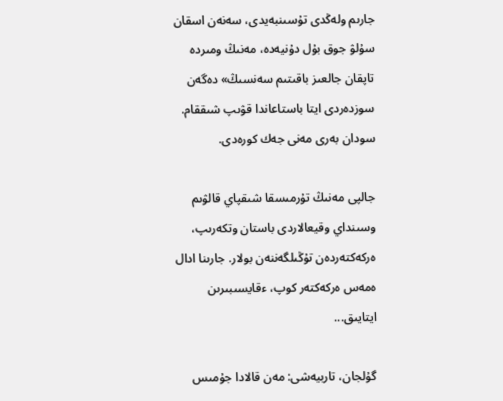جارىم ولەڭدى تۇسىنبەيدى، سەنەن اسقان سۇلۋ جوق بۇل دۇنيەدە، مەنىڭ ومىردە تاپقان جالعىز باقىتىم سەنسىڭ» دەگەن سوزدەردى ايتا باستاعاندا قۋىپ شىققام. سودان بەرى مەنى جەك كورەدى.

جالپى مەنىڭ تۇرمىسقا شىقپاي قالۋىم وسىنداي وقيعالاردى باستان وتكەرىپ، ەركەكتەردەن تۇڭىلگەننەن بولار. جارىنا ادال ەمەس ەركەكتەر كوپ، ءقايسىبىرىن ايتايىق...

گۇلجان، تاربيەشى: مەن قالادا جۇمىس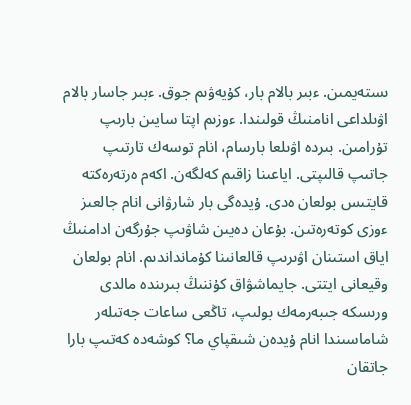ىستەيمىن. ءبىر بالام بار، كۇيەۋىم جوق. ءبىر جاسار بالام اۋىلداعى انامنىڭ قولىندا. ءوزىم اپتا سايىن بارىپ تۇرامىن. بىردە اۋىلعا بارسام، انام توسەك تارتىپ جاتىپ قالىپتى. اياعىنا زاقىم كەلگەن. اكەم ەرتەرەكتە قايتىس بولعان ەدى. ۇيدەگى بار شارۋانى انام جالعىز ءوزى كوتەرەتىن. بۇعان دەيىن شاۋىپ جۇرگەن ادامنىڭ اياق استىنان اۋىرىپ قالعانىنا كۇمانداندىم. انام بولعان وقيعانى ايتتى. جايماشۋاق كۇننىڭ بىرىندە مالدى ورىسكە جىبەرمەك بولىپ، تاڭعى ساعات جەتىلەر شاماسىندا انام ۇيدەن شىقپاي ما؟ كوشەدە كەتىپ بارا جاتقان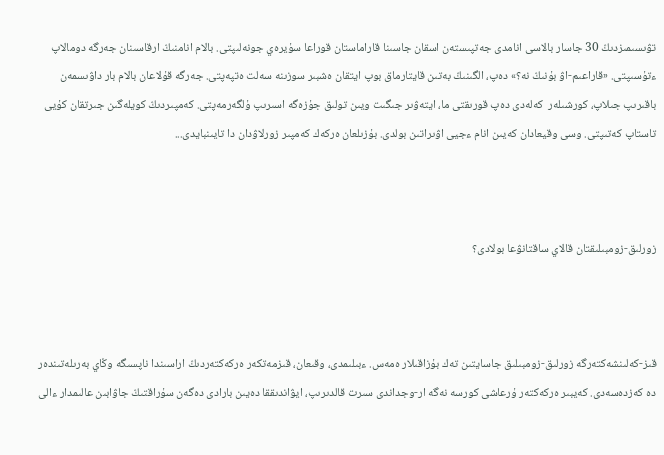تۋىسىمىزدىڭ 30 جاسار بالاسى انامدى جەتپىستەن اسقان جاسىنا قاراماستان قوراعا سۇيرەي جونەلىپتى. بالام انامنىڭ ارقاسىنان جەرگە دومالاپ ءتۇسىپتى. «قاراعىم-اۋ بۇنىڭ نە؟» دەپ، الگىنىڭ بەتىن قايتارماق بوپ ايتقان ەشبىر سوزىنە سەلت ەتپەپتى. جەرگە قۇلاعان بالام بار داۋىسمەن باقىرىپ جىلاپ، كورشىلەر  كەلەدى دەپ قورىقتى ما، ايتەۋىر جىگىت ويىن تولىق جۇزەگە اسىرىپ ۇلگەرمەپتى. كەمپىردىڭ كويلەگىن جىرتقان كۇيى تاستاپ كەتىپتى. وسى وقيعادان كەيىن انام ءجيى اۋىراتىن بولدى. بۇزىلعان ەركەك كەمپىر زورلاۋدان دا تايىنبايدى...



زورلىق-زومبىلىقتان قالاي ساقتانۋعا بولادى؟



قىز-كەلىنشەكتەرگە زورلىق-زومبىلىق جاسايتىن تەك بۇزاقىلار ەمەس. ءبىلىمدى، وقىعان، قىزمەتكەر ەركەكتەردىڭ اراسىندا ناپسىگە وڭاي بەرىلەتىندەر دە كەزدەسەدى. كەيبىر ەركەكتەر ۇرعاشى كورسە نەگە ار-وجداندى سىرت قالدىرىپ، ايۋاندىققا دەيىن بارادى دەگەن سۇراقتىڭ جاۋابىن عالىمدار ءالى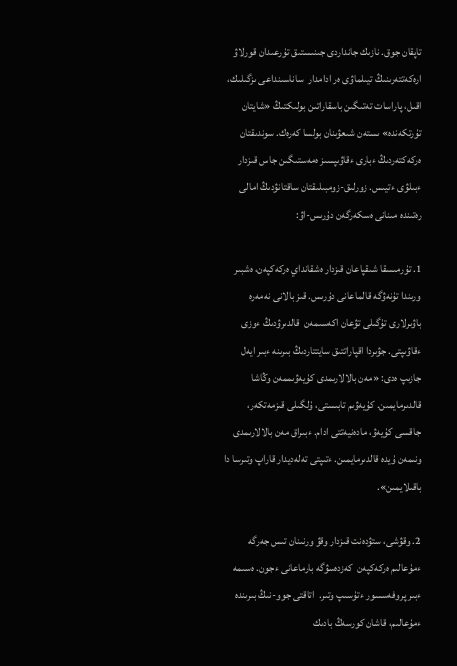تاپقان جوق. نازىك جانداردى جىنىستىق تۇرعىدان قورلاۋ ارەكەتتەرىنىڭ تيىلماۋى ەر ادامدار  ساناسىنداعى ىزگىلىك، اقىل، پاراسات تەتىگىن باسقاراتىن بولىكتىڭ «شايتان تۇرتكەندە» ىستەن شىعۋىنان بولسا كەرەك. سوندىقتان ەركەكتەردىڭ ءبارى ءقاۋىپسىز ەمەستىگىن جاس قىزدار ءبىلۋى ءتيىس. زورلىق-زومبىلىقتان ساقتانۋدىڭ امالى رەتىندە مىنانى ەسكەرگەن دۇرىس-اۋ:

1. تۇرمىسقا شىقپاعان قىزدار ەشقانداي ەركەكپەن، ەشبىر ورىندا تۇنەۋگە قالماعانى دۇرىس. قىز بالانى نەمەرە باۋىرلارى تۇگىلى تۋعان اكەسىمەن  قالدىرۋدىڭ ءوزى ءقاۋىپتى. جۋىردا اقپاراتتىق سايتتاردىڭ بىرىنە ءبىر ايەل جازىپ ەدى: «مەن بالالارىمدى كۇيەۋىممەن وڭاشا قالدىرمايمىن. كۇيەۋىم تابىستى، ۇلگىلى قىزمەتكەر، جاقسى كۇيەۋ، مادەنيەتتى ادام. ءبىراق مەن بالالارىمدى ونىمەن ۇيدە قالدىرمايمىن. ءتىپتى تەلەديدار قاراپ وتىرسا دا باقىلايمىن».

2. وقۋشى، ستۋدەنت قىزدار وقۋ ورنىنان تىس جەرگە ءمۇعالىم ەركەكپەن  كەزدەسۋگە بارماعانى ءجون. ەسىمە ءبىر پروفەسسور ءتۇسىپ وتىر.  اتاقتى جوو-نىڭ بىرىندە ءمۇعالىم، قاشان كورسەڭ بادىك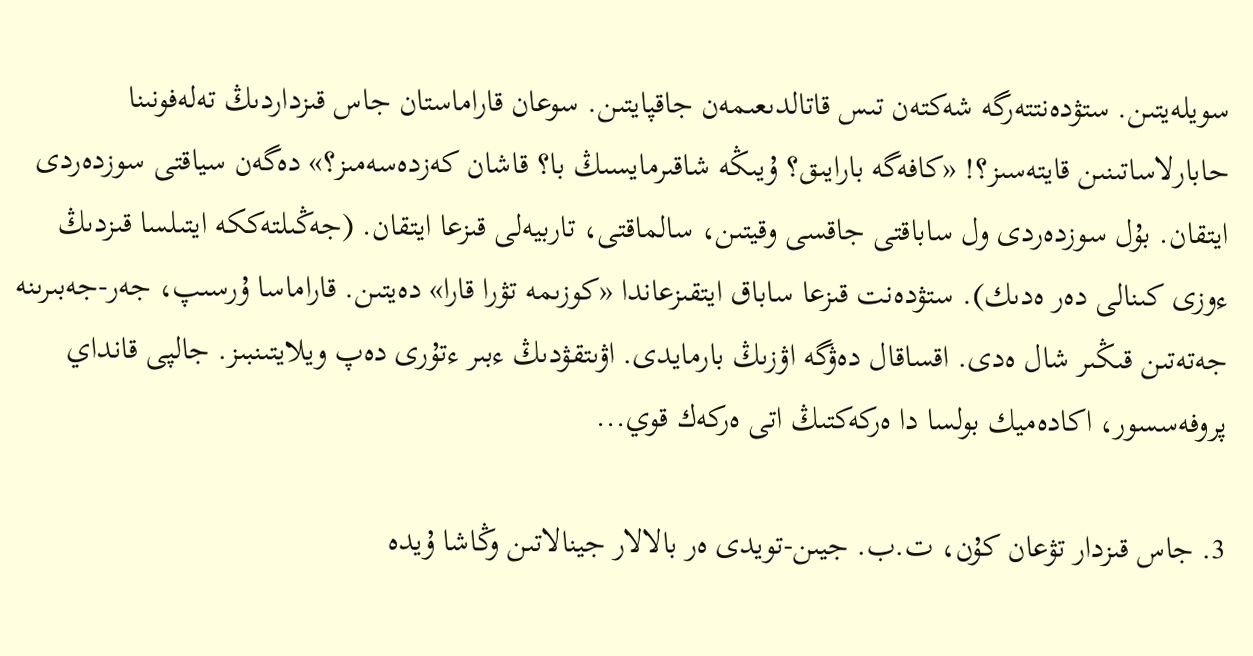سويلەيتىن. ستۋدەنتتەرگە شەكتەن تىس قاتالدىعىمەن جاقپايتىن. سوعان قاراماستان جاس قىزداردىڭ تەلەفونىنا  حابارلاساتىنىن قايتەسىز؟! «كافەگە بارايىق؟ ۇيىڭە شاقىرمايسىڭ با؟ قاشان كەزدەسەمىز؟» دەگەن سياقتى سوزدەردى ايتقان. بۇل سوزدەردى ول ساباقتى جاقسى وقيتىن، سالماقتى، تاربيەلى قىزعا ايتقان. (جەڭىلتەككە ايتىلسا قىزدىڭ ءوزى كىنالى دەر ەدىك). ستۋدەنت قىزعا ساباق ايتقىزعاندا «كوزىمە تۋرا قارا» دەيتىن. قاراماسا ۇرسىپ، جەر-جەبىرىنە جەتەتىن قىڭىر شال ەدى. اقساقال دەۋگە اۋزىڭ بارمايدى. اۋىتقۋدىڭ ءبىر ءتۇرى دەپ ويلايتىنبىز. جالپى قانداي پروفەسسور، اكادەميك بولسا دا ەركەكتىڭ اتى ەركەك قوي...

3. جاس قىزدار تۋعان كۇن، ت.ب. جيىن-تويدى ەر بالالار جينالاتىن وڭاشا ۇيدە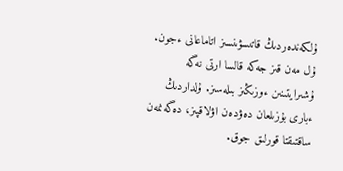ۇلكەندەردىڭ قاتىسۋىنسىز اتاماعانى ءجون. ۇل مەن قىز جەكە قالسا ارتى نەگە ۇشىرايتىنىن ءوزىڭىز بىلەسىز. ۇلداردىڭ ءبارى بۇزىلعان دەۋدەن اۋلاقپىز، دەگەنمەن ساقتىقتا قورلىق جوق.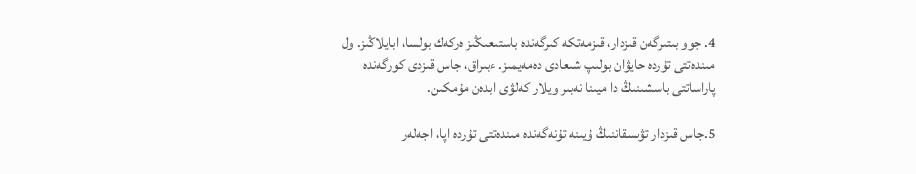4. جوو بىتىرگەن قىزدار، قىزمەتكە كىرگەندە باستىعىڭىز ەركەك بولسا، ابايلاڭىز. ول مىندەتتى تۇردە حايۋان بولىپ شىعادى دەمەيمىز. ءبىراق، جاس قىزدى كورگەندە پاراساتتى باسشىنىڭ دا ميىنا نەبىر ويلار كەلۋى ابدەن مۇمكىن.

5.جاس قىزدار تۋىسقاننىڭ ۇيىنە تۇنەگەندە مىندەتتى تۇردە اپا، اجەلەر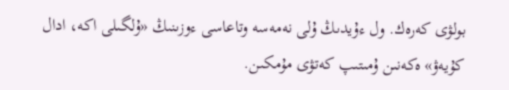بولۋى كەرەك. ول ءۇيدىڭ ۇلى نەمەسە وتاعاسى ءوزىنىڭ «ۇلگىلى اكە، ادال كۇيەۋ» ەكەنىن ۇمىتىپ كەتۋى مۇمكىن.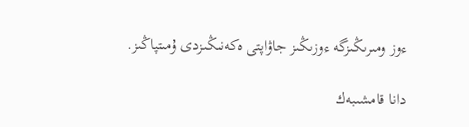ءوز ومىرىڭىزگە ءوزىڭىز جاۋاپتى ەكەنىڭىزدى ۇمىتپاڭىز.

دانا قامشىبەك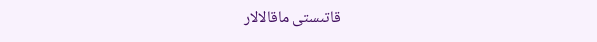قاتىستى ماقالالار